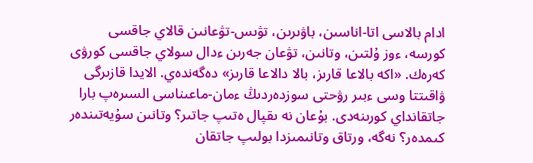ادام بالاسى اتا-اناسىن، باۋىرىن، تۋىس-تۋعانىن قالاي جاقسى كورسە، ءوز ۇلتىن، وتانىن، تۋعان جەرىن ءدال سولاي جاقسى كورۋى كەرەك. «اكە بالاعا قارىز، بالا دالاعا قارىز» دەگەندەي. الايدا قازىرگى ۋاقىتتا وسى ءبىر رۋحتى سوزدەردىڭ ءمان-ماعىناسى السىرەپ بارا جاتقانداي كورىنەدى. بۇعان نە ىقپال ەتىپ جاتىر؟ وتانىن سۇيەتىندەر كىمدەر؟ نەگە، ورتاق وتانىمىزدا بولىپ جاتقان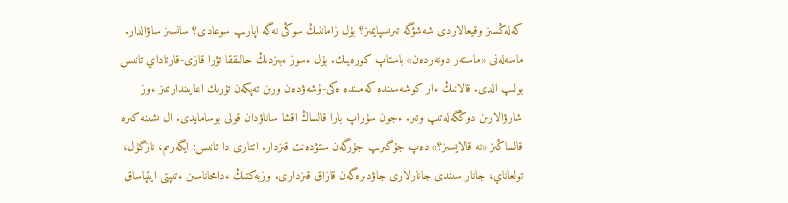كەلەڭسىز وقيعالاردى شەشۋگە تىرىسپايمىز؟ بۇل زاماننىڭ سوڭى نەگە اپارىپ سوعادى؟ سانسىز ساۋالدار.
ماسەلەنى «ماستەر دونەردەن» باستاپ كورەيىك. بۇل ءسوز ءبىزدىڭ حالىققا تۋرا قازى-قارتاداي تانىس بولىپ الدى. قالانىڭ ءار كوشەسىندە كەمىندە ەكى-ۇشەۋدەن ورىن تەپكەن تۇرىك اعايىندارىمىز ءوز شارۋالارىن دوڭگەلەتىپ وتىر. ءجون سۇراپ بارا قالساڭ اقشا ساناۋدان قولى بوسامايدى. ال ىشىنە كىرە قالساڭىز «نە قالايسىز؟» دەپ جۇگىرىپ جۇرگەن ستۋدەنت قىزدار. اتتارى دا تانىس: ايگەرىم، نازگۇل، تولعاناي، جانار سىندى جانارلارى جاۋدىرەگەن قازاق قىزدارى. وزبەكتىڭ ءدامحاناسىن ءتىپتى ايتپاساق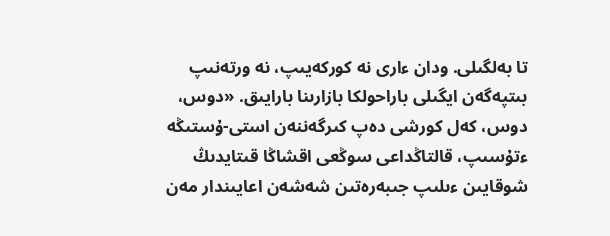تا بەلگىلى. ودان ءارى نە كوركەيىپ، نە ورتەنىپ بىتپەگەن ايگىلى باراحولكا بازارىنا بارايىق. «دوس، دوس، كەل كورشى دەپ كىرگەننەن استى-ۇستىڭە ءتۇسىپ، قالتاڭداعى سوڭعى اقشاڭا قىتايدىڭ شوقايىن ءىلىپ جىبەرەتىن شەشەن اعايىندار مەن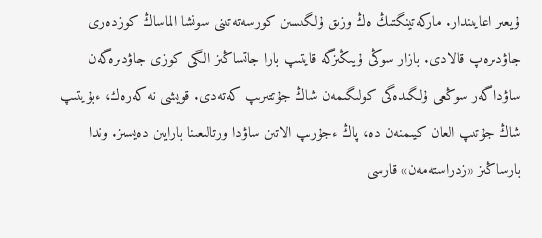ۇيعىر اعايىندار. ماركەتينگتىڭ ەڭ وزىق ۇلگىسىن كورسەتەتىنى سونشا الماساڭ كوزدەرى جاۋدىرەپ قالادى. بازار سوڭى ۇيىڭىزگە قايتىپ بارا جاتساڭىز الگى كوزى جاۋدىرەگەن ساۋداگەر سوڭعى ۇلگىدەگى كولىگىمەن شاڭ جۇتتىرىپ كەتەدى. قويشى نە كەرەك، ءبۇيتىپ شاڭ جۇتىپ العان كيىمنەن دە، پاڭ ءجۇرىپ الاتىن ساۋدا ورتالىعىنا بارايىن دەيسىز. وندا بارساڭىز «زدراستەمەن» قارسى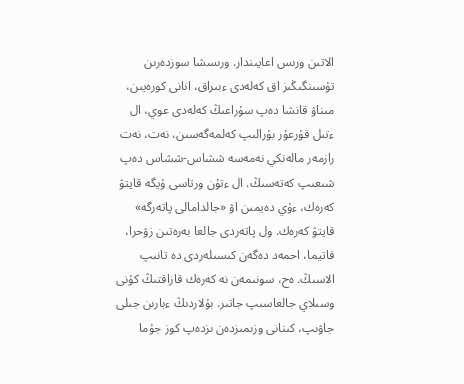الاتىن ورىس اعايىندار. ورىسشا سوزدەرىن تۇسىنگىڭىز اق كەلەدى ءبىراق، انانى كورەيىن، مىناۋ قانشا دەپ سۇراعىڭ كەلەدى عوي، ال ءتىل قۇرعۇر بۇرالىپ كەلمەگەسىن، نەت، نەت رازمەر مالەنكي نەمەسە ششاس-ششاس دەپ شىعىپ كەتەسىڭ. ال ءتۇن ورتاسى ۇيگە قايتۋ كەرەك، ءۇي دەيمىن اۋ «جالدامالى پاتەرگە» قايتۋ كەرەك. ول پاتەردى جالعا بەرەتىن زۋحرا، فاتيما، احمەد دەگەن كىسىلەردى دە تانىپ الاسىڭ. ەح، سونىمەن نە كەرەك قازاقتىڭ كۇنى وسىلاي جالعاسىپ جاتىر. بۇلاردىڭ ءبارىن جىلى جاۋىپ، كىنانى وزىمىزدەن ىزدەپ كوز جۇما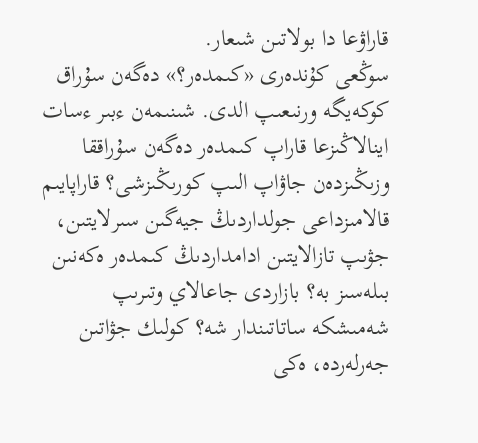قاراۋعا دا بولاتىن شىعار.
سوڭعى كۇندەرى «كىمدەر؟» دەگەن سۇراق كوكەيگە ورنىعىپ الدى. شىنىمەن ءبىر ءسات اينالاڭىزعا قاراپ كىمدەر دەگەن سۇراققا وزىڭىزدەن جاۋاپ الىپ كورىڭىزشى؟ قاراپايىم قالامىزداعى جولداردىڭ جيەگىن سىرلايتىن، جۋىپ تازالايتىن ادامداردىڭ كىمدەر ەكەنىن بىلەسىز بە؟ بازاردى جاعالاي وتىرىپ شەمىشكە ساتاتىندار شە؟ كولىك جۋاتىن جەرلەردە، ەكى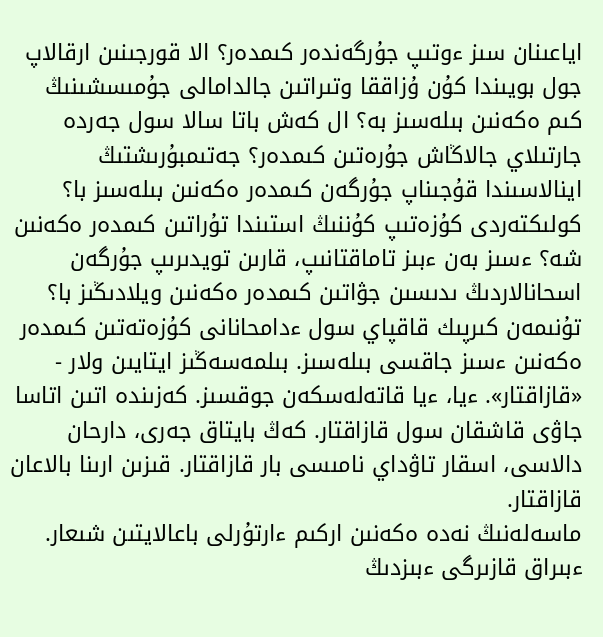اياعىنان سىز ءوتىپ جۇرگەندەر كىمدەر؟ الا قورجىنىن ارقالاپ جول بويىندا كۇن ۇزاققا وتىراتىن جالدامالى جۇمىسشىنىڭ كىم ەكەنىن بىلەسىز بە؟ ال كەش باتا سالا سول جەردە جارتىلاي جالاڭاش جۇرەتىن كىمدەر؟ جەتىمبۇرىشتىڭ اينالاسىندا قۇجىناپ جۇرگەن كىمدەر ەكەنىن بىلەسىز با؟ كولىكتەردى كۇزەتىپ كۇننىڭ استىندا تۇراتىن كىمدەر ەكەنىن شە؟ ءسىز بەن ءبىز تاماقتانىپ، قارىن تويدىرىپ جۇرگەن اسحانالاردىڭ ىدىسىن جۋاتىن كىمدەر ەكەنىن ويلادىڭىز با؟ تۇنىمەن كىرپىك قاقپاي سول ءدامحانانى كۇزەتەتىن كىمدەر ەكەنىن ءسىز جاقسى بىلەسىز. بىلمەسەڭىز ايتايىن ولار - «قازاقتار». ءيا، ءيا قاتەلەسكەن جوقسىز. كەزىندە اتىن اتاسا جاۋى قاشقان سول قازاقتار. كەڭ بايتاق جەرى، دارحان دالاسى، اسقار تاۋداي نامىسى بار قازاقتار. قىزىن ارىنا بالاعان قازاقتار.
ماسەلەنىڭ نەدە ەكەنىن اركىم ءارتۇرلى باعالايتىن شىعار. ءبىراق قازىرگى ءبىزدىڭ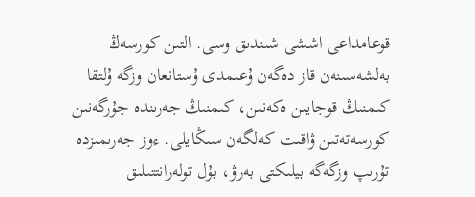قوعامداعى اششى شىندىق وسى. التىن كورسەڭ بەلشەسىنەن قاز دەگەن ۇعىمدى ۇستانعان وزگە ۇلتقا كىمنىڭ قوجايىن ەكەنىن، كىمنىڭ جەرىندە جۇرگەنىن كورسەتەتىن ۋاقىت كەلگەن سىڭايلى. ءوز جەرىمىزدە تۇرىپ وزگەگە بيلىكتى بەرۋ، بۇل تولەرانتتىلىق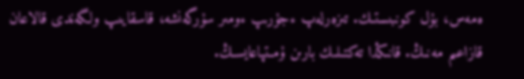ەمەس، بۇل كونبىستىك. تىزەرلەپ ءجۇرىپ ءومىر سۇرگەنشە، قاسقايىپ ولگەندى قالاعان قازاعىم مەنىڭ. قانىڭدا تەكتىلىك بارىن ۇمىتپاعايسىڭ.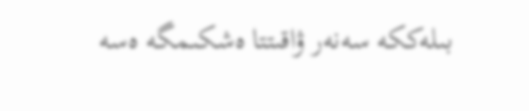بىلەككە سەنەر ۋاقىتتا ەشكىمگە ەسە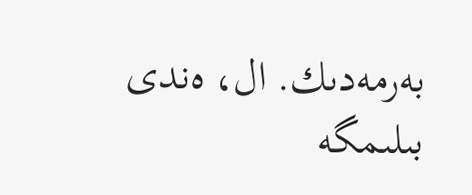بەرمەدىك. ال، ەندى بىلىمگە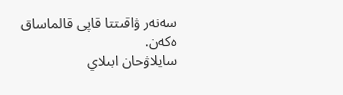سەنەر ۋاقىتتا قاپى قالماساق ەكەن.
سايلاۋحان ابىلاي